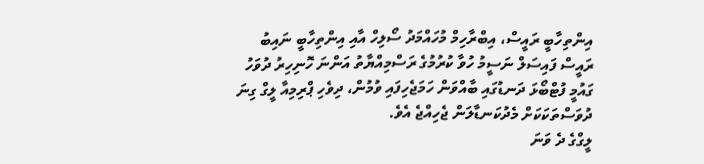އިންތިހާބީ ރައީސް، އިބްރާހިމް މުހައްމަދު ސޯލިހް އާއި އިންތިހާބީ ނައިބު ރައީސް ފައިސަލް ނަސީމު ހުވާ ކުރުމުގެ ރަސްމިއްޔާތު އަންނަ ހޮނިހިރު ދުވަހު ގައުމީ ފުޓްބޯޅަ ދަނޑުގައި ބާއްވަން ހަމަޖެހިފައި ވުމުން، ދިވެހި ޕްރިމިއާ ލީގް ގިނަ ދުވަސްތަކަކަށް މެދުކަނޑާލަން ޖެހިއްޖެ އެވެ.
ލީގްގެ ދެ ވަނަ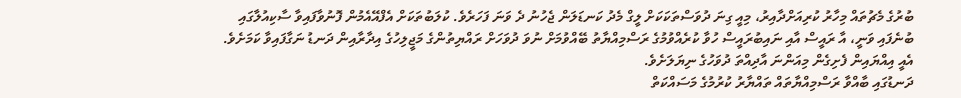ބުރުގެ މެޗުތައް މިހާރު ކުރިއަށްދާއިރު، މިއީ ގިނަ ދުވަސްތަކަކަށް ލީގް މެދު ކަނޑަލަން ޖެހުނު ދެ ވަނަ ފަހަރެވެ. ކުލަބުތަކަށް އެފްއޭއެމުން ފޮނުވާފައިވާ ސާކިއުލާގައި ބުނެފައި ވަނީ، އާ ރައީސް އާއި ނައިބުރައީސް ހުވާ ކުރެއްވުމުގެ ރަސްމިއްޔާތު ބޭއްވުމަށް ނުވަ ދުވަހަށް ރައްޔިތުންގެ މަޖީލިހުގެ އިދާރާއިން ދަނޑު ނަގާފައިވާ ކަމަށެވެ. އެއީ އިއްޔައިން ފެށިގެން މިއަންނަ އާދިއްތަ ދުވަހުގެ ނިޔަލަށެވެ.
ދަނޑުގައި ބާއްވާ ރަސްމިއްޔާތައް ތައްޔާރު ކުރުމުގެ މަސައްކަތް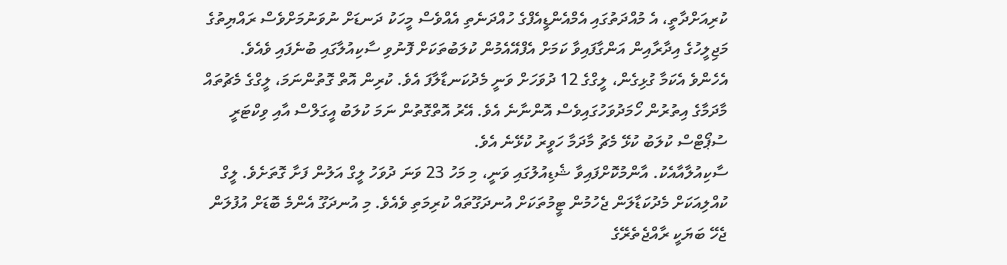ކުރިއަށްދާތީ، އެ މުއްދަތުގައި އެމްއެންޑީއެފްގެ ހުއްދަނެތި އެއްވެސް މީހަކު ދަނޑަށް ނުވަނުމަށްވެސް ރައްޔިތުގެ މަޖިލީހުގެ އިދާރާއިން އަންގާފައިވާ ކަމަށް އެފްއޭއެމުން ކުލަބުތަކަށް ފޮނުވި ސާކިއުލާގައި ބުނެފައި ވެއެވެ.
އެހެންވެ އެކަމާ ގުޅިގެން، ލީގްގެ 12 ދުވަހަށް ވަނީ މެދުކަނޑާލާފަ އެވެ. ކުރިން އޮތް ގޮތުންނަމަ، ލީގްގެ މެޗުތައް މާދަމާގެ އިތުރުން ހޯމަދުވަހުގައިވެސް އޮންނާނެ އެވެ. އޭރު އޮތްގޮތުން ނަމަ ކުލަބު އީގަލްސް އާއި ވިކްޓަރީ ސުޕޯޓްސް ކުލަބު ކުޅޭ މެޗު މާދަމާ ހަވީރު ކުޅޭނެ އެވެ.
ސާކިއުލާއާއެކު. އާންމުކޮށްފައިވާ ޝެޑިއުލުގައި ވަނީ، މި މަހު 23 ވަނަ ދުވަހު ލީގް އަލުން ފަށާ ގޮތަށެވެ. ލީގް ކުއްލިއަކަށް މެދުކަޑާލަން ޖެހުމުން ޓީމުތަކަށް އުނދަގޫތައް ކުރިމަތި ވެއެވެ. މި އުނދަގޫ އެންމެ ބޮޑަށް އުފުލަން ޖެހޭ ބަޔަކީ ރާއްޖެތެރޭގެ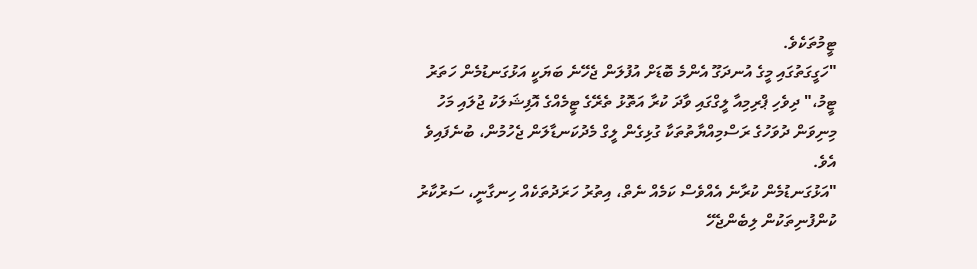ޓީމުތަކެވެ.
"ހަގީގަތުގައި މީގެ އުނދަގޫ އެންމެ ބޮޑަށް އުފުލަން ޖެހޭނެ ބަޔަކީ އަޅުގަނޑުމެން ހަތަރު ޓީމު،" ދިވެހި ޕްރިމިއާ ލީގްގައި ވާދަ ކުރާ އަތޮޅު ތެރޭގެ ޓީމެއްގެ އޮފިޝަލަކު ޖުލައި މަހު މިނިވަން ދުވަހުގެ ރަސްމިއްޔާތުތަކާ ގުޅިގެން ލީގް މެދުކަނޑާލަން ޖެހުމުން، ބުނެފައިވެ އެވެ.
"އަޅުގަނޑުމެން ކުރާނެ އެއްވެސް ކަމެއް ނެތް، އިތުރު ހަރަދުތަކެއް ހިނގާނީ، ސަރުކާރު ކުންފުނިތަކުން ލިބެންޖެހޭ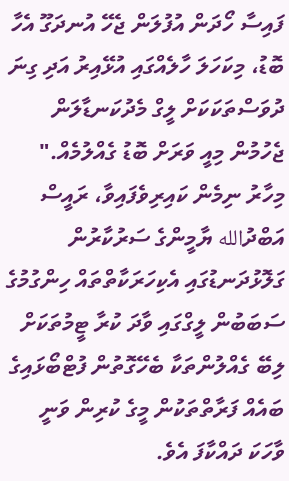ފައިސާ ހޯދަން އުފުލަން ޖެހޭ އުނދަގޫ އެހާ ބޮޑު، މިކަހަލަ ހާލެއްގައި އުޅޭއިރު އަދި ގިނަ ދުވަސްތަކަކަށް ލީގް މެދުކަނޑާލަން ޖެހުމުން މިއީ ވަރަށް ބޮޑު ގެއްލުމެއް."
މިހާރު ނިމެން ކައިރިވެފައިވާ، ރައީސް އަބްދުالله ޔާމީންގެ ސަރުކާރުން ގަލޮޅުދަނޑުގައި އެކިހަރަކާތްތައް ހިންގުމުގެ ސަބަބުން ލީގްގައި ވާދަ ކުރާ ޓީމުތަކަށް ލިބޭ ގެއްލުންތަކާ ބެހޭގޮތުން ފުޓްބޯޅައިގެ ބައެއް ފަރާތްތަކުން މީގެ ކުރިން ވަނީ ވާހަކަ ދައްކާފަ އެވެ.